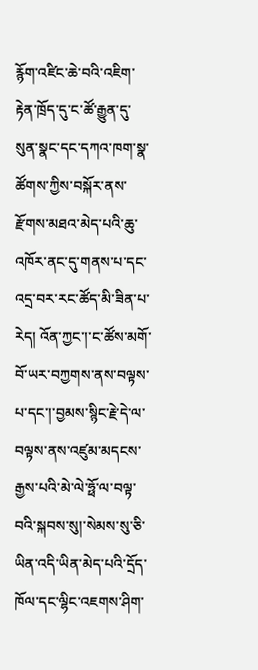རྙོག་འཛིང་ཆེ་བའི་འཇིག་རྟེན་ཁྲོད་དུ་ང་ཚོ་རྒྱུན་དུ་སུན་སྣང་དང་དཀའ་ཁག་སྣ་ཚོགས་ཀྱིས་བསྐོར་ནས་རྫོགས་མཐའ་མེད་པའི་ཆུ་འཁོར་ནང་དུ་གནས་པ་དང་འདྲ་བར་རང་ཚོད་མི་ཟིན་པ་རེད། འོན་ཀྱང་།་ང་ཚོས་མགོ་བོ་ཡར་བཀྱགས་ནས་བལྟས་པ་དང་།་བྱམས་སྙིང་རྗེ་དེ་ལ་བལྟས་ནས་འཛུམ་མདངས་རྒྱས་པའི་མེ་ལེ་ཧྥོ་ལ་བལྟ་བའི་སྐབས་སུ།་སེམས་སུ་ཅི་ཡིན་འདི་ཡིན་མེད་པའི་དྲོད་ཁོལ་དང་ལྷིང་འཇགས་ཤིག་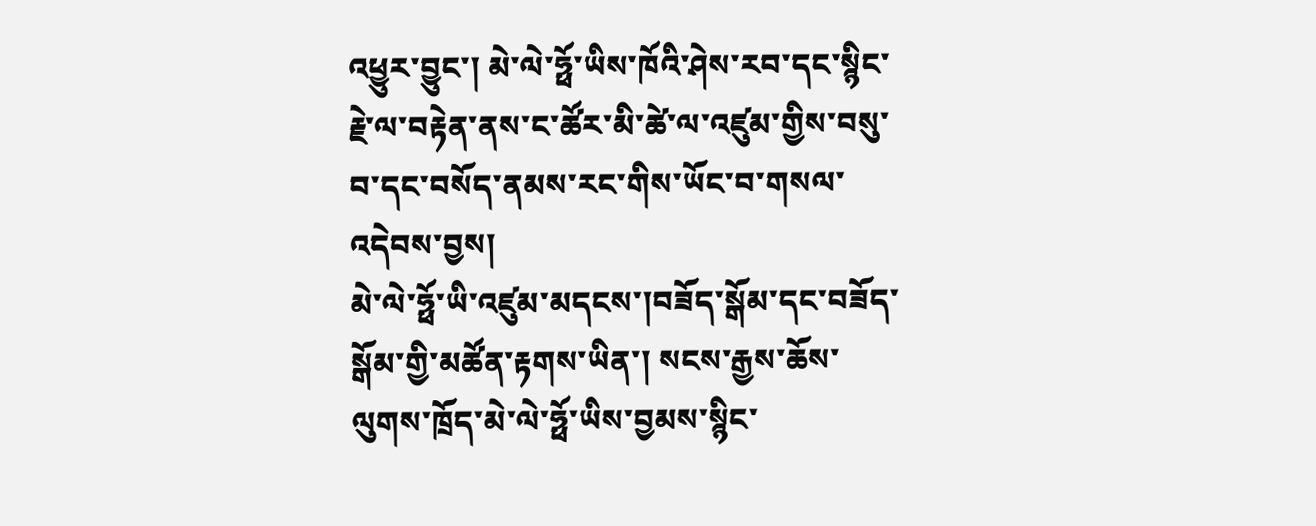འཕྱུར་བྱུང་། མེ་ལེ་ཧྥོ་ཡིས་ཁོའི་ཤེས་རབ་དང་སྙིང་རྗེ་ལ་བརྟེན་ནས་ང་ཚོར་མི་ཚེ་ལ་འཛུམ་གྱིས་བསུ་བ་དང་བསོད་ནམས་རང་གིས་ཡོང་བ་གསལ་འདེབས་བྱས།
མེ་ལེ་ཧྥོ་ཡི་འཛུམ་མདངས་།བཟོད་སྒོམ་དང་བཟོད་སྒོམ་གྱི་མཚོན་རྟགས་ཡིན་། སངས་རྒྱས་ཆོས་ལུགས་ཁྲོད་མེ་ལེ་ཧྥོ་ཡིས་བྱམས་སྙིང་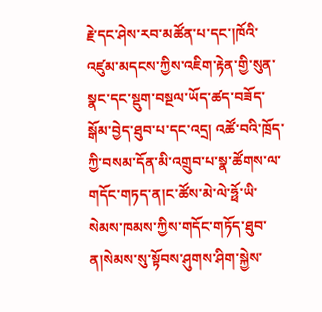རྗེ་དང་ཤེས་རབ་མཚོན་པ་དང་།ཁོའི་འཛུམ་མདངས་ཀྱིས་འཇིག་རྟེན་གྱི་སུན་སྣང་དང་སྡུག་བསྔལ་ཡོད་ཚད་བཟོད་སྒོམ་བྱེད་ཐུབ་པ་དང་འདྲ། འཚོ་བའི་ཁྲོད་ཀྱི་བསམ་དོན་མི་འགྲུབ་པ་སྣ་ཚོགས་ལ་གདོང་གཏད་ན།ང་ཚོས་མེ་ལེ་ཧྥོ་ཡི་སེམས་ཁམས་ཀྱིས་གདོང་གཏོད་ཐུབ་ན།སེམས་སུ་སྟོབས་ཤུགས་ཤིག་སྐྱེས་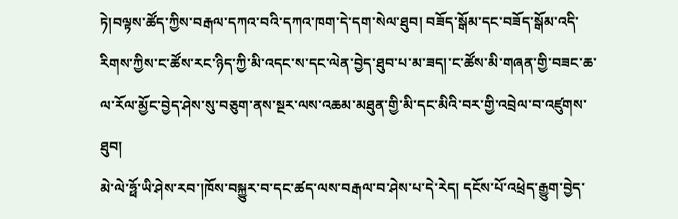ཏེ།བལྟས་ཚོད་ཀྱིས་བརྒལ་དཀའ་བའི་དཀའ་ཁག་དེ་དག་སེལ་ཐུབ། བཟོད་སྒོམ་དང་བཟོད་སྒོམ་འདི་རིགས་ཀྱིས་ང་ཚོས་རང་ཉིད་ཀྱི་མི་འདང་ས་དང་ལེན་བྱེད་ཐུབ་པ་མ་ཟད།་ང་ཚོས་མི་གཞན་གྱི་བཟང་ཆ་ལ་རོལ་མྱོང་བྱེད་ཤེས་སུ་བཅུག་ནས་སྔར་ལས་འཆམ་མཐུན་གྱི་མི་དང་མིའི་བར་གྱི་འབྲེལ་བ་འཛུགས་ཐུབ།
མེ་ལེ་ཧྥོ་ཡི་ཤེས་རབ་།ཁོས་བསྐྱུར་བ་དང་ཚད་ལས་བརྒལ་བ་ཤེས་པ་དེ་རེད། དངོས་པོ་འཕྲེད་རྒྱུག་བྱེད་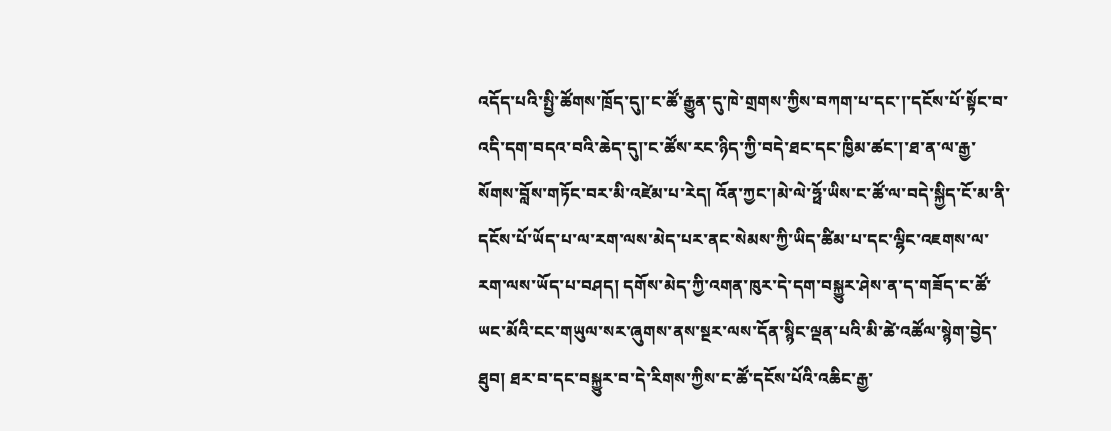འདོད་པའི་སྤྱི་ཚོགས་ཁྲོད་དུ།་ང་ཚོ་རྒྱུན་དུ་ཁེ་གྲགས་ཀྱིས་བཀག་པ་དང་།་དངོས་པོ་སྟོང་བ་འདི་དག་བདའ་བའི་ཆེད་དུ།་ང་ཚོས་རང་ཉིད་ཀྱི་བདེ་ཐང་དང་ཁྱིམ་ཚང་།་ཐ་ན་ལ་རྒྱ་སོགས་བློས་གཏོང་བར་མི་འཛེམ་པ་རེད། འོན་ཀྱང་།མེ་ལེ་ཧྥོ་ཡིས་ང་ཚོ་ལ་བདེ་སྐྱིད་ངོ་མ་ནི་དངོས་པོ་ཡོད་པ་ལ་རག་ལས་མེད་པར་ནང་སེམས་ཀྱི་ཡིད་ཚིམ་པ་དང་ལྷིང་འཇགས་ལ་རག་ལས་ཡོད་པ་བཤད། དགོས་མེད་ཀྱི་འགན་ཁུར་དེ་དག་བསྐྱུར་ཤེས་ན་ད་གཟོད་ང་ཚོ་ཡང་མོའི་ངང་གཡུལ་སར་ཞུགས་ནས་སྔར་ལས་དོན་སྙིང་ལྡན་པའི་མི་ཚེ་འཚོལ་སྙེག་བྱེད་ཐུབ། ཐར་བ་དང་བསྐྱུར་བ་དེ་རིགས་ཀྱིས་ང་ཚོ་དངོས་པོའི་འཆིང་རྒྱ་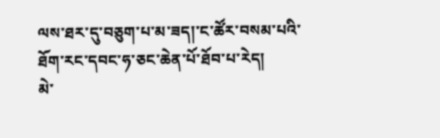ལས་ཐར་དུ་བཅུག་པ་མ་ཟད།་ང་ཚོར་བསམ་པའི་ཐོག་རང་དབང་ཧ་ཅང་ཆེན་པོ་ཐོབ་པ་རེད།
མེ་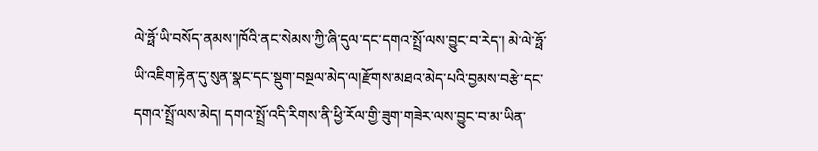ལེ་ཧྥོ་ཡི་བསོད་ནམས་།ཁོའི་ནང་སེམས་ཀྱི་ཞི་དུལ་དང་དགའ་སྤྲོ་ལས་བྱུང་བ་རེད་། མེ་ལེ་ཧྥོ་ཡི་འཇིག་རྟེན་དུ་སུན་སྣང་དང་སྡུག་བསྔལ་མེད་ལ།རྫོགས་མཐའ་མེད་པའི་བྱམས་བརྩེ་དང་དགའ་སྤྲོ་ལས་མེད། དགའ་སྤྲོ་འདི་རིགས་ནི་ཕྱི་རོལ་གྱི་ཟུག་གཟེར་ལས་བྱུང་བ་མ་ཡིན་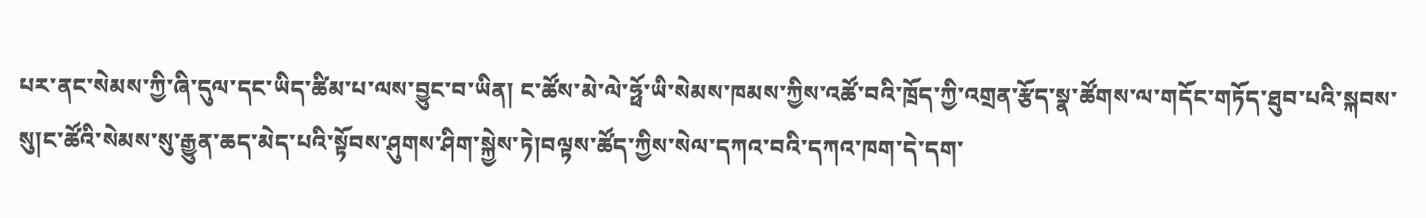པར་ནང་སེམས་ཀྱི་ཞི་དུལ་དང་ཡིད་ཚིམ་པ་ལས་བྱུང་བ་ཡིན། ང་ཚོས་མེ་ལེ་ཧྥོ་ཡི་སེམས་ཁམས་ཀྱིས་འཚོ་བའི་ཁྲོད་ཀྱི་འགྲན་རྩོད་སྣ་ཚོགས་ལ་གདོང་གཏོད་ཐུབ་པའི་སྐབས་སུ།ང་ཚོའི་སེམས་སུ་རྒྱུན་ཆད་མེད་པའི་སྟོབས་ཤུགས་ཤིག་སྐྱེས་ཏེ།བལྟས་ཚོད་ཀྱིས་སེལ་དཀའ་བའི་དཀའ་ཁག་དེ་དག་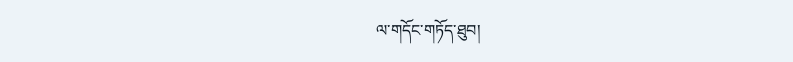ལ་གདོང་གཏོད་ཐུབ།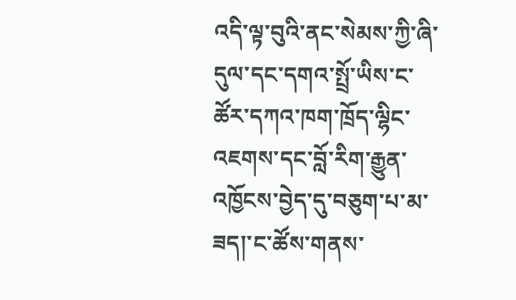འདི་ལྟ་བུའི་ནང་སེམས་ཀྱི་ཞི་དུལ་དང་དགའ་སྤྲོ་ཡིས་ང་ཚོར་དཀའ་ཁག་ཁྲོད་ལྷིང་འཇགས་དང་བློ་རིག་རྒྱུན་འཁྱོངས་བྱེད་དུ་བཅུག་པ་མ་ཟད།་ང་ཚོས་གནས་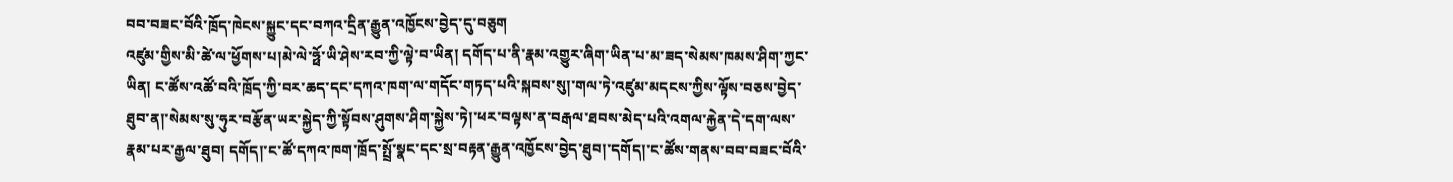བབ་བཟང་བོའི་ཁྲོད་ཁེངས་སྐྱུང་དང་བཀའ་དྲིན་རྒྱུན་འཁྱོངས་བྱེད་དུ་བཅུག
འཛུམ་གྱིས་མི་ཚེ་ལ་ཕྱོགས་པ།མེ་ལེ་ཧྥོ་ཡི་ཤེས་རབ་ཀྱི་ལྟེ་བ་ཡིན། དགོད་པ་ནི་རྣམ་འགྱུར་ཞིག་ཡིན་པ་མ་ཟད་སེམས་ཁམས་ཤིག་ཀྱང་ཡིན། ང་ཚོས་འཚོ་བའི་ཁྲོད་ཀྱི་བར་ཆད་དང་དཀའ་ཁག་ལ་གདོང་གཏད་པའི་སྐབས་སུ།་གལ་ཏེ་འཛུམ་མདངས་ཀྱིས་ལྟོས་བཅས་བྱེད་ཐུབ་ན།་སེམས་སུ་ཧུར་བརྩོན་ཡར་སྐྱེད་ཀྱི་སྟོབས་ཤུགས་ཤིག་སྐྱེས་ཏེ།་ཕར་བལྟས་ན་བརྒལ་ཐབས་མེད་པའི་འགལ་རྐྱེན་དེ་དག་ལས་རྣམ་པར་རྒྱལ་ཐུབ། དགོད།་ང་ཚོ་དཀའ་ཁག་ཁྲོད་སྤྲོ་སྣང་དང་སྲ་བརྟན་རྒྱུན་འཁྱོངས་བྱེད་ཐུབ།་དགོད།་ང་ཚོས་གནས་བབ་བཟང་བོའི་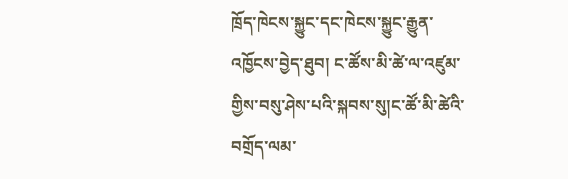ཁྲོད་ཁེངས་སྐྱུང་དང་ཁེངས་སྐྱུང་རྒྱུན་འཁྱོངས་བྱེད་ཐུབ། ང་ཚོས་མི་ཚེ་ལ་འཛུམ་གྱིས་བསུ་ཤེས་པའི་སྐབས་སུ།ང་ཚོ་མི་ཚེའི་བགྲོད་ལམ་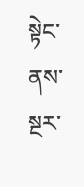སྟེང་ནས་སྔར་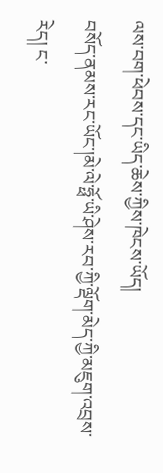ལས་བག་ཕེབས་དང་ཡིད་ཆེས་ཀྱིས་ཁེངས་ཡོད།
བསོད་ནམས་རང་ཡོང་།མེ་ལེ་ཧྥོ་ཡི་ཤེས་རབ་ཀྱི་ལྡོག་མེད་ཀྱི་མཇུག་འབྲས་རེད། ང་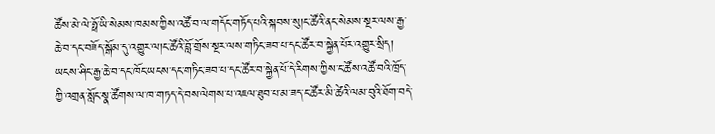ཚོས་མེ་ལེ་ཧྥོ་ཡི་སེམས་ཁམས་ཀྱིས་འཚོ་བ་ལ་གདོང་གཏོད་པའི་སྐབས་སུ།ང་ཚོའི་ནང་སེམས་སྔར་ལས་རྒྱ་ཆེ་བ་དང་བཟོད་སྒོམ་དུ་འགྱུར་ལ།ང་ཚོའི་བློ་གྲོས་སྔར་ལས་གཏིང་ཟབ་པ་དང་ཚོར་བ་སྐྱེན་པོར་འགྱུར་སྲིད། ཡངས་ཤིང་རྒྱ་ཆེ་བ་དང་ཁོང་ཡངས་དང་གཏིང་ཟབ་པ་དང་ཚོར་བ་སྐྱེན་པོ་དེ་རིགས་ཀྱིས་ང་ཚོས་འཚོ་བའི་ཁྲོད་ཀྱི་འགྲན་སློང་སྣ་ཚོགས་ལ་ཁ་གཏད་དེ་བས་ལེགས་པ་འཇལ་ཐུབ་པ་མ་ཟད་ང་ཚོར་མི་ཚེའི་ལམ་བུའི་ཐོག་བདེ་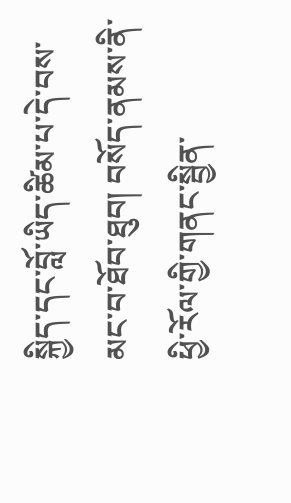སྐྱིད་དང་བློ་ཡིད་ཚིམ་པ་དེ་བས་མང་བ་ཐོབ་ཐུབ། བསོད་ནམས་ནི་ཕྱི་རོལ་གྱི་གནང་སྦྱིན་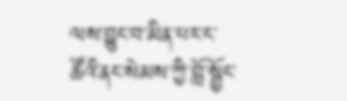ལས་བྱུང་བ་མིན་པར་ང་ཚོའི་ནང་སེམས་ཀྱི་བློ་སྦྱོང་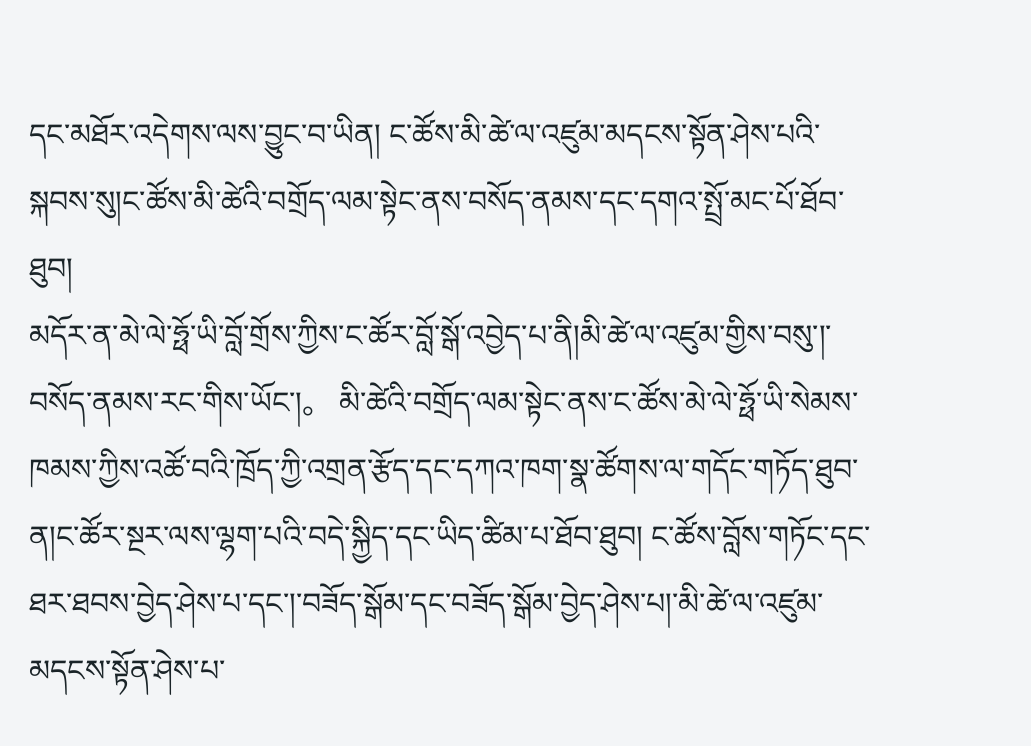དང་མཐོར་འདེགས་ལས་བྱུང་བ་ཡིན། ང་ཚོས་མི་ཚེ་ལ་འཛུམ་མདངས་སྟོན་ཤེས་པའི་སྐབས་སུ།ང་ཚོས་མི་ཚེའི་བགྲོད་ལམ་སྟེང་ནས་བསོད་ནམས་དང་དགའ་སྤྲོ་མང་པོ་ཐོབ་ཐུབ།
མདོར་ན་མེ་ལེ་ཧྥོ་ཡི་བློ་གྲོས་ཀྱིས་ང་ཚོར་བློ་སྒོ་འབྱེད་པ་ནི།མི་ཚེ་ལ་འཛུམ་གྱིས་བསུ་།་བསོད་ནམས་རང་གིས་ཡོང་།。 མི་ཚེའི་བགྲོད་ལམ་སྟེང་ནས་ང་ཚོས་མེ་ལེ་ཧྥོ་ཡི་སེམས་ཁམས་ཀྱིས་འཚོ་བའི་ཁྲོད་ཀྱི་འགྲན་རྩོད་དང་དཀའ་ཁག་སྣ་ཚོགས་ལ་གདོང་གཏོད་ཐུབ་ན།ང་ཚོར་སྔར་ལས་ལྷག་པའི་བདེ་སྐྱིད་དང་ཡིད་ཚིམ་པ་ཐོབ་ཐུབ། ང་ཚོས་བློས་གཏོང་དང་ཐར་ཐབས་བྱེད་ཤེས་པ་དང་།་བཟོད་སྒོམ་དང་བཟོད་སྒོམ་བྱེད་ཤེས་པ།་མི་ཚེ་ལ་འཛུམ་མདངས་སྟོན་ཤེས་པ་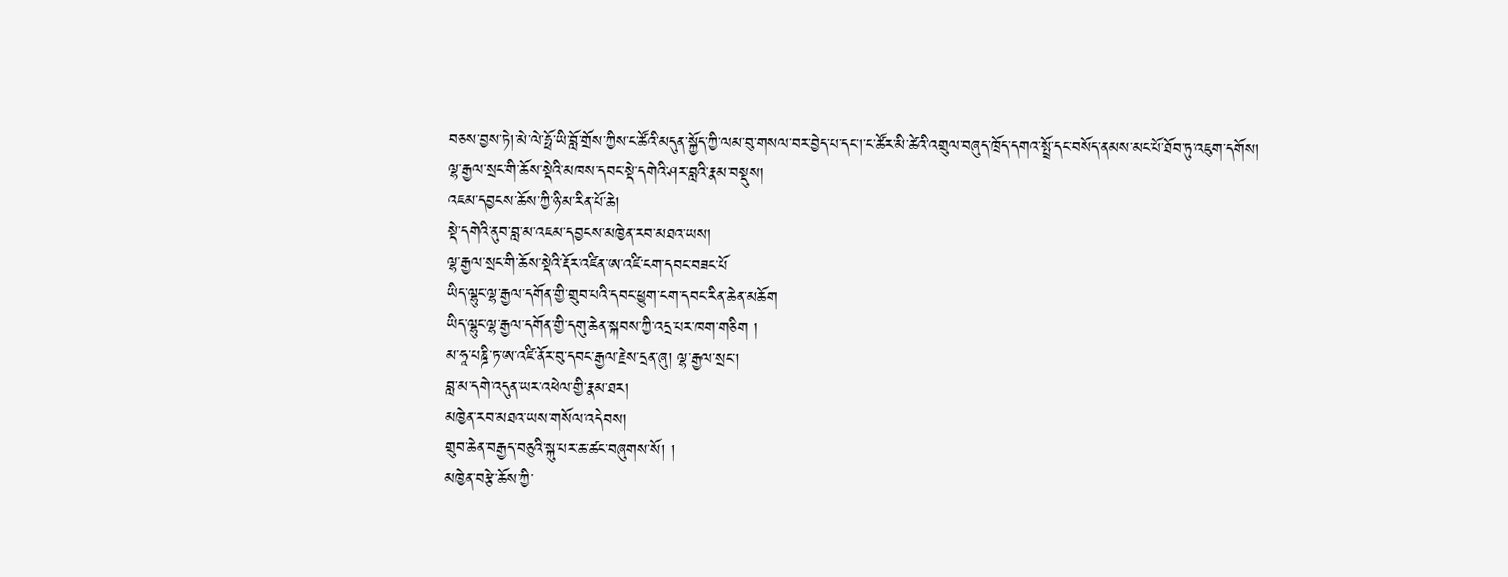བཅས་བྱས་ཏེ།་མེ་ལེ་ཧྥོ་ཡི་བློ་གྲོས་ཀྱིས་ང་ཚོའི་མདུན་སྐྱོད་ཀྱི་ལམ་བུ་གསལ་བར་བྱེད་པ་དང་།་ང་ཚོར་མི་ཚེའི་འགྲུལ་བཞུད་ཁྲོད་དགའ་སྤྲོ་དང་བསོད་ནམས་མང་པོ་ཐོབ་ཏུ་འཇུག་དགོས།
ལྷ་རྒྱལ་སྲང་གི་ཆོས་སྡེའི་མཁས་དབང་སྡེ་དགེའི་ཤར་བླའི་རྣམ་བསྡུས།
འཇམ་དབྱངས་ཆོས་ཀྱི་ཉི་མ་རིན་པོ་ཆེ།
སྡེ་དགེའི་ནུབ་བླ་མ་འཇམ་དབྱངས་མཁྱེན་རབ་མཐའ་ཡས།
ལྷ་རྒྱལ་སྲང་གི་ཆོས་སྡེའི་རྡོར་འཛིན་ཨ་འཛི་ངག་དབང་བཟང་པོ
ཡིད་ལྷུང་ལྷ་རྒྱལ་དགོན་གྱི་གྲུབ་པའི་དབང་ཕྱུག་ངག་དབང་རིན་ཆེན་མཆོག
ཡིད་ལྷུང་ལྷ་རྒྱལ་དགོན་གྱི་དགུ་ཆེན་སྐབས་ཀྱི་འདྲ་པར་ཁག་གཅིག །
མ་ཧཱ་པཎྜི་ཏ་ཨ་འཛི་ནོར་བུ་དབང་རྒྱལ་རྗེས་དྲན་ཞུ། ལྷ་རྒྱལ་སྲང་།
བླ་མ་དགེ་འདུན་ཡར་འཕེལ་གྱི་རྣམ་ཐར།
མཁྱེན་རབ་མཐའ་ཡས་གསོལ་འདེབས།
གྲུབ་ཆེན་བརྒྱད་བཅུའི་སྐུ་པར་ཆ་ཚང་བཞུགས་སོ། །
མཁྱེན་བརྩེ་ཆོས་ཀྱི་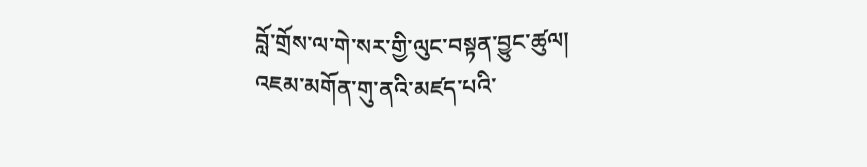བློ་གྲོས་ལ་གེ་སར་གྱི་ལུང་བསྟན་བྱུང་ཚུལ།
འཇམ་མགོན་གུ་ནའི་མཛད་པའི་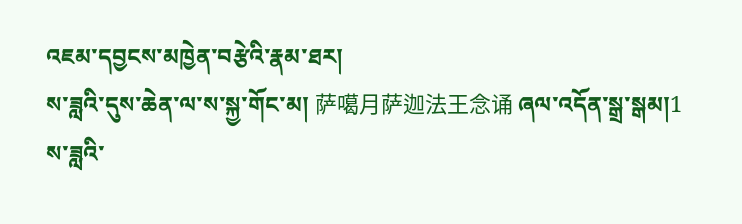འཇམ་དབྱངས་མཁྱེན་བརྩེའི་རྣམ་ཐར།
ས་ཟླའི་དུས་ཆེན་ལ་ས་སྐྱ་གོང་མ། 萨噶月萨迦法王念诵 ཞལ་འདོན་སྒྲ་སྒམ།1
ས་ཟླའི་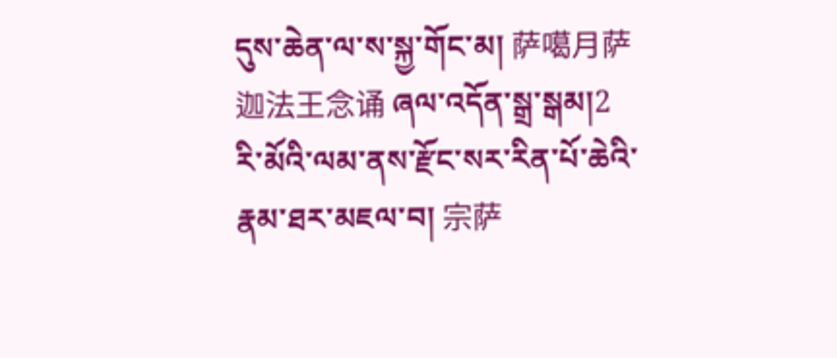དུས་ཆེན་ལ་ས་སྐྱ་གོང་མ། 萨噶月萨迦法王念诵 ཞལ་འདོན་སྒྲ་སྒམ།2
རི་མོའི་ལམ་ནས་རྫོང་སར་རིན་པོ་ཆེའི་རྣམ་ཐར་མཇལ་བ། 宗萨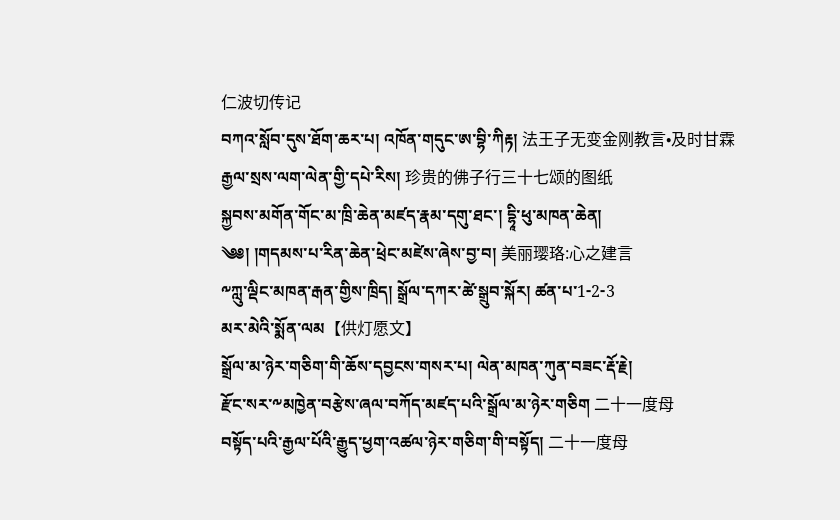仁波切传记
བཀའ་སློབ་དུས་ཐོག་ཆར་པ། འཁོན་གདུང་ཨ་བྷི་ཀིརྟ། 法王子无变金刚教言•及时甘霖
རྒྱལ་སྲས་ལག་ལེན་གྱི་དཔེ་རིས། 珍贵的佛子行三十七颂的图纸
སྐྱབས་མགོན་གོང་མ་ཁྲི་ཆེན་མཛད་རྣམ་དགུ་ཐང་། དྷཱི་ཕུ་མཁན་ཆེན།
༄༅། །གདམས་པ་རིན་ཆེན་ཕྲེང་མཛེས་ཞེས་བྱ་བ། 美丽璎珞:心之建言
༸ཀླུ་ལྡིང་མཁན་རྒན་གྱིས་ཁྲིད། སྒྲོལ་དཀར་ཚེ་སྒྲུབ་སྐོར། ཚན་པ་1-2-3
མར་མེའི་སྨོན་ལམ【供灯愿文】
སྒྲོལ་མ་ཉེར་གཅིག་གི་ཆོས་དབྱངས་གསར་པ། ལེན་མཁན་ཀུན་བཟང་རྡོ་རྗེ།
རྫོང་སར་༸མཁྱེན་བརྩེས་ཞལ་བཀོད་མཛད་པའི་སྒྲོལ་མ་ཉེར་གཅིག 二十一度母
བསྟོད་པའི་རྒྱལ་པོའི་རྒྱུད་ཕྱག་འཚལ་ཉེར་གཅིག་གི་བསྟོད། 二十一度母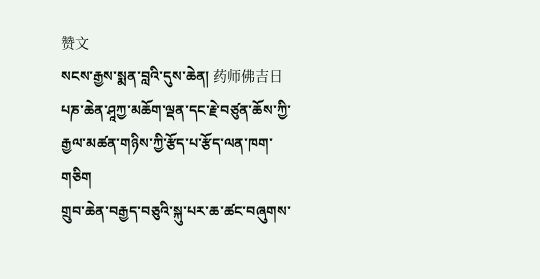赞文
སངས་རྒྱས་སྨན་བླའི་དུས་ཆེན། 药师佛吉日
པཎ་ཆེན་ཤཱཀྱ་མཆོག་ལྡན་དང་རྗེ་བཙུན་ཆོས་ཀྱི་རྒྱལ་མཚན་གཉིས་ཀྱི་རྩོད་པ་རྩོད་ལན་ཁག་གཅིག
གྲུབ་ཆེན་བརྒྱད་བཅུའི་སྐུ་པར་ཆ་ཚང་བཞུགས་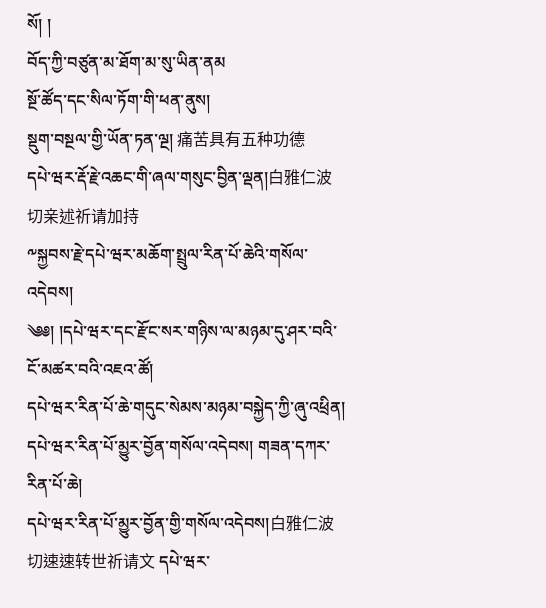སོ། །
བོད་ཀྱི་བཙུན་མ་ཐོག་མ་སུ་ཡིན་ནམ
སྔོ་ཚོད་དང་སིལ་ཏོག་གི་ཕན་ནུས།
སྡུག་བསྔལ་གྱི་ཡོན་ཏན་ལྔ། 痛苦具有五种功德
དཔེ་ཝར་རྡོ་རྗེ་འཆང་གི་ཞལ་གསུང་བྱིན་ལྡན།白雅仁波切亲述祈请加持
༸སྐྱབས་རྗེ་དཔེ་ཝར་མཆོག་སྤྲུལ་རིན་པོ་ཆེའི་གསོལ་འདེབས།
༄༅། །དཔེ་ཝར་དང་རྫོང་སར་གཉིས་ལ་མཉམ་དུ་ཤར་བའི་ངོ་མཚར་བའི་འཇའ་ཚོ།
དཔེ་ཝར་རིན་པོ་ཆེ་གདུང་སེམས་མཉམ་བསྐྱེད་ཀྱི་ཞུ་འཕྲིན།
དཔེ་ཝར་རིན་པོ་མྱུར་བྱོན་གསོལ་འདེབས། གཟན་དཀར་རིན་པོ་ཆེ།
དཔེ་ཝར་རིན་པོ་མྱུར་བྱོན་གྱི་གསོལ་འདེབས།白雅仁波切速速转世祈请文 དཔེ་ཝར་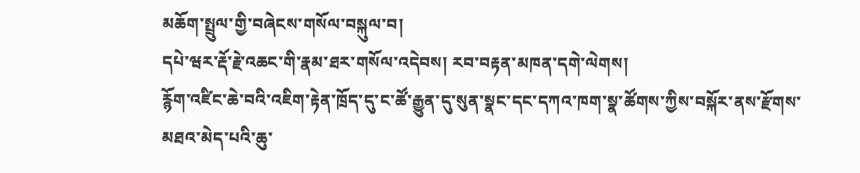མཆོག་སྤྲུལ་གྱི་བཞེངས་གསོལ་བསྐུལ་བ།
དཔེ་ཝར་རྡོ་རྗེ་འཆང་གི་རྣམ་ཐར་གསོལ་འདེབས། རབ་བརྟན་མཁན་དགེ་ལེགས།
རྙོག་འཛིང་ཆེ་བའི་འཇིག་རྟེན་ཁྲོད་དུ་ང་ཚོ་རྒྱུན་དུ་སུན་སྣང་དང་དཀའ་ཁག་སྣ་ཚོགས་ཀྱིས་བསྐོར་ནས་རྫོགས་མཐའ་མེད་པའི་ཆུ་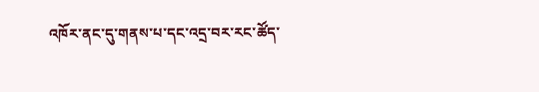འཁོར་ནང་དུ་གནས་པ་དང་འདྲ་བར་རང་ཚོད་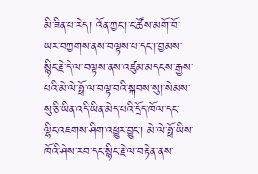མི་ཟིན་པ་རེད། འོན་ཀྱང་།་ང་ཚོས་མགོ་བོ་ཡར་བཀྱགས་ནས་བལྟས་པ་དང་།་བྱམས་སྙིང་རྗེ་དེ་ལ་བལྟས་ནས་འཛུམ་མདངས་རྒྱས་པའི་མེ་ལེ་ཧྥོ་ལ་བལྟ་བའི་སྐབས་སུ།་སེམས་སུ་ཅི་ཡིན་འདི་ཡིན་མེད་པའི་དྲོད་ཁོལ་དང་ལྷིང་འཇགས་ཤིག་འཕྱུར་བྱུང་། མེ་ལེ་ཧྥོ་ཡིས་ཁོའི་ཤེས་རབ་དང་སྙིང་རྗེ་ལ་བརྟེན་ནས་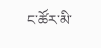ང་ཚོར་མི་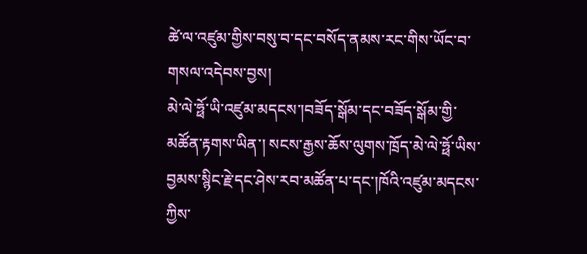ཚེ་ལ་འཛུམ་གྱིས་བསུ་བ་དང་བསོད་ནམས་རང་གིས་ཡོང་བ་གསལ་འདེབས་བྱས།
མེ་ལེ་ཧྥོ་ཡི་འཛུམ་མདངས་།བཟོད་སྒོམ་དང་བཟོད་སྒོམ་གྱི་མཚོན་རྟགས་ཡིན་། སངས་རྒྱས་ཆོས་ལུགས་ཁྲོད་མེ་ལེ་ཧྥོ་ཡིས་བྱམས་སྙིང་རྗེ་དང་ཤེས་རབ་མཚོན་པ་དང་།ཁོའི་འཛུམ་མདངས་ཀྱིས་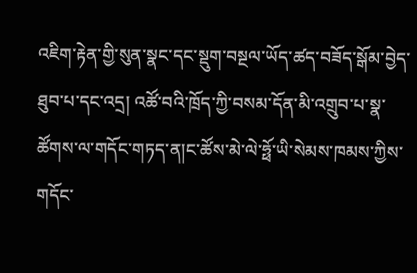འཇིག་རྟེན་གྱི་སུན་སྣང་དང་སྡུག་བསྔལ་ཡོད་ཚད་བཟོད་སྒོམ་བྱེད་ཐུབ་པ་དང་འདྲ། འཚོ་བའི་ཁྲོད་ཀྱི་བསམ་དོན་མི་འགྲུབ་པ་སྣ་ཚོགས་ལ་གདོང་གཏད་ན།ང་ཚོས་མེ་ལེ་ཧྥོ་ཡི་སེམས་ཁམས་ཀྱིས་གདོང་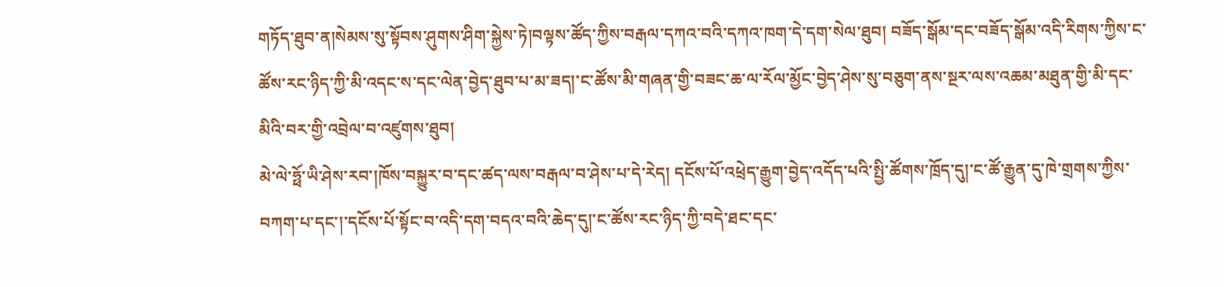གཏོད་ཐུབ་ན།སེམས་སུ་སྟོབས་ཤུགས་ཤིག་སྐྱེས་ཏེ།བལྟས་ཚོད་ཀྱིས་བརྒལ་དཀའ་བའི་དཀའ་ཁག་དེ་དག་སེལ་ཐུབ། བཟོད་སྒོམ་དང་བཟོད་སྒོམ་འདི་རིགས་ཀྱིས་ང་ཚོས་རང་ཉིད་ཀྱི་མི་འདང་ས་དང་ལེན་བྱེད་ཐུབ་པ་མ་ཟད།་ང་ཚོས་མི་གཞན་གྱི་བཟང་ཆ་ལ་རོལ་མྱོང་བྱེད་ཤེས་སུ་བཅུག་ནས་སྔར་ལས་འཆམ་མཐུན་གྱི་མི་དང་མིའི་བར་གྱི་འབྲེལ་བ་འཛུགས་ཐུབ།
མེ་ལེ་ཧྥོ་ཡི་ཤེས་རབ་།ཁོས་བསྐྱུར་བ་དང་ཚད་ལས་བརྒལ་བ་ཤེས་པ་དེ་རེད། དངོས་པོ་འཕྲེད་རྒྱུག་བྱེད་འདོད་པའི་སྤྱི་ཚོགས་ཁྲོད་དུ།་ང་ཚོ་རྒྱུན་དུ་ཁེ་གྲགས་ཀྱིས་བཀག་པ་དང་།་དངོས་པོ་སྟོང་བ་འདི་དག་བདའ་བའི་ཆེད་དུ།་ང་ཚོས་རང་ཉིད་ཀྱི་བདེ་ཐང་དང་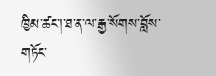ཁྱིམ་ཚང་།་ཐ་ན་ལ་རྒྱ་སོགས་བློས་གཏོང་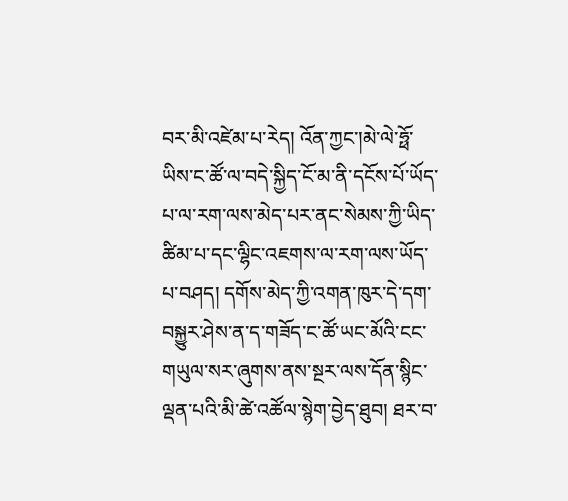བར་མི་འཛེམ་པ་རེད། འོན་ཀྱང་།མེ་ལེ་ཧྥོ་ཡིས་ང་ཚོ་ལ་བདེ་སྐྱིད་ངོ་མ་ནི་དངོས་པོ་ཡོད་པ་ལ་རག་ལས་མེད་པར་ནང་སེམས་ཀྱི་ཡིད་ཚིམ་པ་དང་ལྷིང་འཇགས་ལ་རག་ལས་ཡོད་པ་བཤད། དགོས་མེད་ཀྱི་འགན་ཁུར་དེ་དག་བསྐྱུར་ཤེས་ན་ད་གཟོད་ང་ཚོ་ཡང་མོའི་ངང་གཡུལ་སར་ཞུགས་ནས་སྔར་ལས་དོན་སྙིང་ལྡན་པའི་མི་ཚེ་འཚོལ་སྙེག་བྱེད་ཐུབ། ཐར་བ་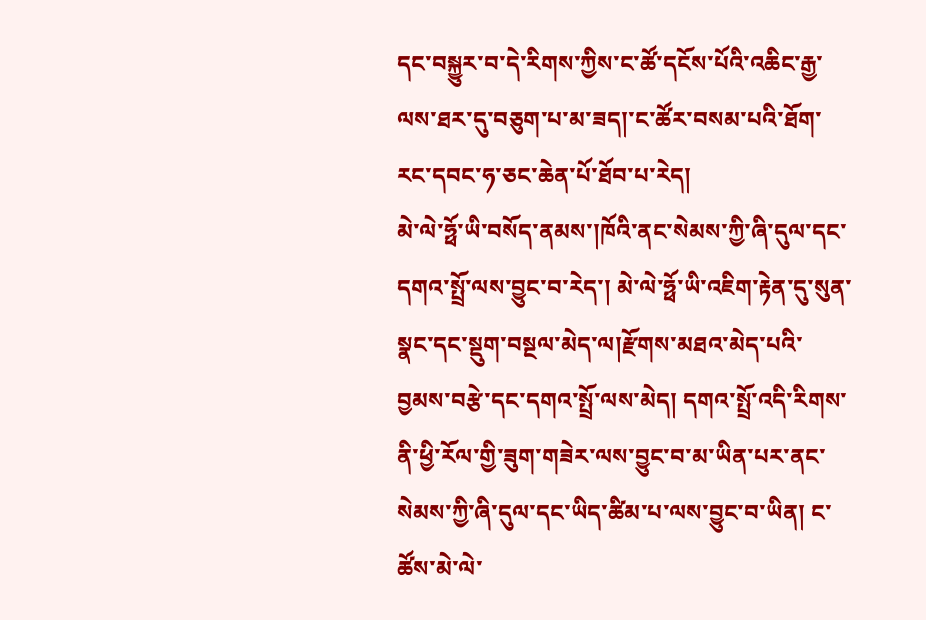དང་བསྐྱུར་བ་དེ་རིགས་ཀྱིས་ང་ཚོ་དངོས་པོའི་འཆིང་རྒྱ་ལས་ཐར་དུ་བཅུག་པ་མ་ཟད།་ང་ཚོར་བསམ་པའི་ཐོག་རང་དབང་ཧ་ཅང་ཆེན་པོ་ཐོབ་པ་རེད།
མེ་ལེ་ཧྥོ་ཡི་བསོད་ནམས་།ཁོའི་ནང་སེམས་ཀྱི་ཞི་དུལ་དང་དགའ་སྤྲོ་ལས་བྱུང་བ་རེད་། མེ་ལེ་ཧྥོ་ཡི་འཇིག་རྟེན་དུ་སུན་སྣང་དང་སྡུག་བསྔལ་མེད་ལ།རྫོགས་མཐའ་མེད་པའི་བྱམས་བརྩེ་དང་དགའ་སྤྲོ་ལས་མེད། དགའ་སྤྲོ་འདི་རིགས་ནི་ཕྱི་རོལ་གྱི་ཟུག་གཟེར་ལས་བྱུང་བ་མ་ཡིན་པར་ནང་སེམས་ཀྱི་ཞི་དུལ་དང་ཡིད་ཚིམ་པ་ལས་བྱུང་བ་ཡིན། ང་ཚོས་མེ་ལེ་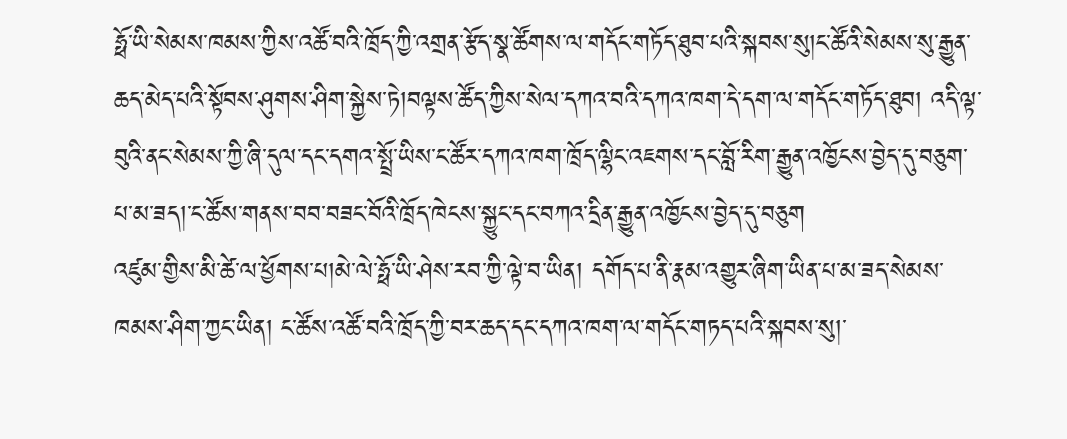ཧྥོ་ཡི་སེམས་ཁམས་ཀྱིས་འཚོ་བའི་ཁྲོད་ཀྱི་འགྲན་རྩོད་སྣ་ཚོགས་ལ་གདོང་གཏོད་ཐུབ་པའི་སྐབས་སུ།ང་ཚོའི་སེམས་སུ་རྒྱུན་ཆད་མེད་པའི་སྟོབས་ཤུགས་ཤིག་སྐྱེས་ཏེ།བལྟས་ཚོད་ཀྱིས་སེལ་དཀའ་བའི་དཀའ་ཁག་དེ་དག་ལ་གདོང་གཏོད་ཐུབ། འདི་ལྟ་བུའི་ནང་སེམས་ཀྱི་ཞི་དུལ་དང་དགའ་སྤྲོ་ཡིས་ང་ཚོར་དཀའ་ཁག་ཁྲོད་ལྷིང་འཇགས་དང་བློ་རིག་རྒྱུན་འཁྱོངས་བྱེད་དུ་བཅུག་པ་མ་ཟད།་ང་ཚོས་གནས་བབ་བཟང་བོའི་ཁྲོད་ཁེངས་སྐྱུང་དང་བཀའ་དྲིན་རྒྱུན་འཁྱོངས་བྱེད་དུ་བཅུག
འཛུམ་གྱིས་མི་ཚེ་ལ་ཕྱོགས་པ།མེ་ལེ་ཧྥོ་ཡི་ཤེས་རབ་ཀྱི་ལྟེ་བ་ཡིན། དགོད་པ་ནི་རྣམ་འགྱུར་ཞིག་ཡིན་པ་མ་ཟད་སེམས་ཁམས་ཤིག་ཀྱང་ཡིན། ང་ཚོས་འཚོ་བའི་ཁྲོད་ཀྱི་བར་ཆད་དང་དཀའ་ཁག་ལ་གདོང་གཏད་པའི་སྐབས་སུ།་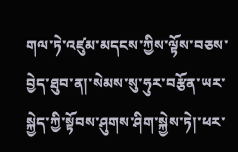གལ་ཏེ་འཛུམ་མདངས་ཀྱིས་ལྟོས་བཅས་བྱེད་ཐུབ་ན།་སེམས་སུ་ཧུར་བརྩོན་ཡར་སྐྱེད་ཀྱི་སྟོབས་ཤུགས་ཤིག་སྐྱེས་ཏེ།་ཕར་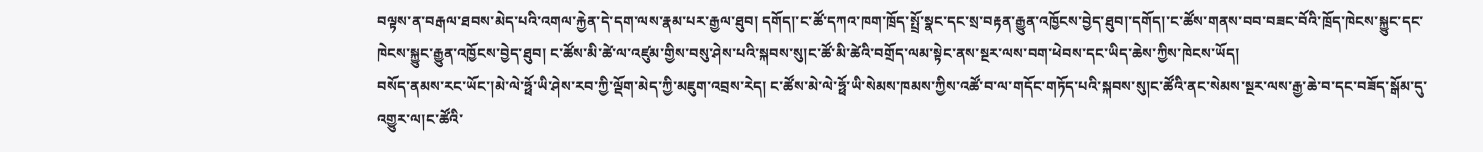བལྟས་ན་བརྒལ་ཐབས་མེད་པའི་འགལ་རྐྱེན་དེ་དག་ལས་རྣམ་པར་རྒྱལ་ཐུབ། དགོད།་ང་ཚོ་དཀའ་ཁག་ཁྲོད་སྤྲོ་སྣང་དང་སྲ་བརྟན་རྒྱུན་འཁྱོངས་བྱེད་ཐུབ།་དགོད།་ང་ཚོས་གནས་བབ་བཟང་བོའི་ཁྲོད་ཁེངས་སྐྱུང་དང་ཁེངས་སྐྱུང་རྒྱུན་འཁྱོངས་བྱེད་ཐུབ། ང་ཚོས་མི་ཚེ་ལ་འཛུམ་གྱིས་བསུ་ཤེས་པའི་སྐབས་སུ།ང་ཚོ་མི་ཚེའི་བགྲོད་ལམ་སྟེང་ནས་སྔར་ལས་བག་ཕེབས་དང་ཡིད་ཆེས་ཀྱིས་ཁེངས་ཡོད།
བསོད་ནམས་རང་ཡོང་།མེ་ལེ་ཧྥོ་ཡི་ཤེས་རབ་ཀྱི་ལྡོག་མེད་ཀྱི་མཇུག་འབྲས་རེད། ང་ཚོས་མེ་ལེ་ཧྥོ་ཡི་སེམས་ཁམས་ཀྱིས་འཚོ་བ་ལ་གདོང་གཏོད་པའི་སྐབས་སུ།ང་ཚོའི་ནང་སེམས་སྔར་ལས་རྒྱ་ཆེ་བ་དང་བཟོད་སྒོམ་དུ་འགྱུར་ལ།ང་ཚོའི་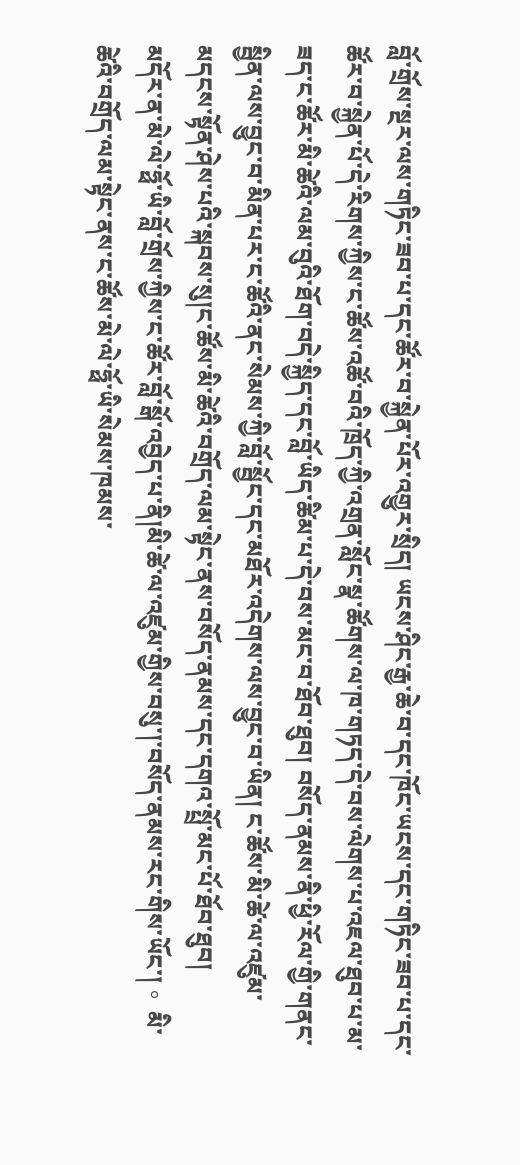བློ་གྲོས་སྔར་ལས་གཏིང་ཟབ་པ་དང་ཚོར་བ་སྐྱེན་པོར་འགྱུར་སྲིད། ཡངས་ཤིང་རྒྱ་ཆེ་བ་དང་ཁོང་ཡངས་དང་གཏིང་ཟབ་པ་དང་ཚོར་བ་སྐྱེན་པོ་དེ་རིགས་ཀྱིས་ང་ཚོས་འཚོ་བའི་ཁྲོད་ཀྱི་འགྲན་སློང་སྣ་ཚོགས་ལ་ཁ་གཏད་དེ་བས་ལེགས་པ་འཇལ་ཐུབ་པ་མ་ཟད་ང་ཚོར་མི་ཚེའི་ལམ་བུའི་ཐོག་བདེ་སྐྱིད་དང་བློ་ཡིད་ཚིམ་པ་དེ་བས་མང་བ་ཐོབ་ཐུབ། བསོད་ནམས་ནི་ཕྱི་རོལ་གྱི་གནང་སྦྱིན་ལས་བྱུང་བ་མིན་པར་ང་ཚོའི་ནང་སེམས་ཀྱི་བློ་སྦྱོང་དང་མཐོར་འདེགས་ལས་བྱུང་བ་ཡིན། ང་ཚོས་མི་ཚེ་ལ་འཛུམ་མདངས་སྟོན་ཤེས་པའི་སྐབས་སུ།ང་ཚོས་མི་ཚེའི་བགྲོད་ལམ་སྟེང་ནས་བསོད་ནམས་དང་དགའ་སྤྲོ་མང་པོ་ཐོབ་ཐུབ།
མདོར་ན་མེ་ལེ་ཧྥོ་ཡི་བློ་གྲོས་ཀྱིས་ང་ཚོར་བློ་སྒོ་འབྱེད་པ་ནི།མི་ཚེ་ལ་འཛུམ་གྱིས་བསུ་།་བསོད་ནམས་རང་གིས་ཡོང་།。 མི་ཚེའི་བགྲོད་ལམ་སྟེང་ནས་ང་ཚོས་མེ་ལེ་ཧྥོ་ཡི་སེམས་ཁམས་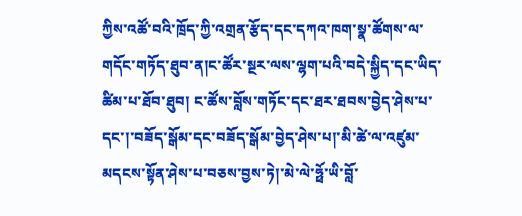ཀྱིས་འཚོ་བའི་ཁྲོད་ཀྱི་འགྲན་རྩོད་དང་དཀའ་ཁག་སྣ་ཚོགས་ལ་གདོང་གཏོད་ཐུབ་ན།ང་ཚོར་སྔར་ལས་ལྷག་པའི་བདེ་སྐྱིད་དང་ཡིད་ཚིམ་པ་ཐོབ་ཐུབ། ང་ཚོས་བློས་གཏོང་དང་ཐར་ཐབས་བྱེད་ཤེས་པ་དང་།་བཟོད་སྒོམ་དང་བཟོད་སྒོམ་བྱེད་ཤེས་པ།་མི་ཚེ་ལ་འཛུམ་མདངས་སྟོན་ཤེས་པ་བཅས་བྱས་ཏེ།་མེ་ལེ་ཧྥོ་ཡི་བློ་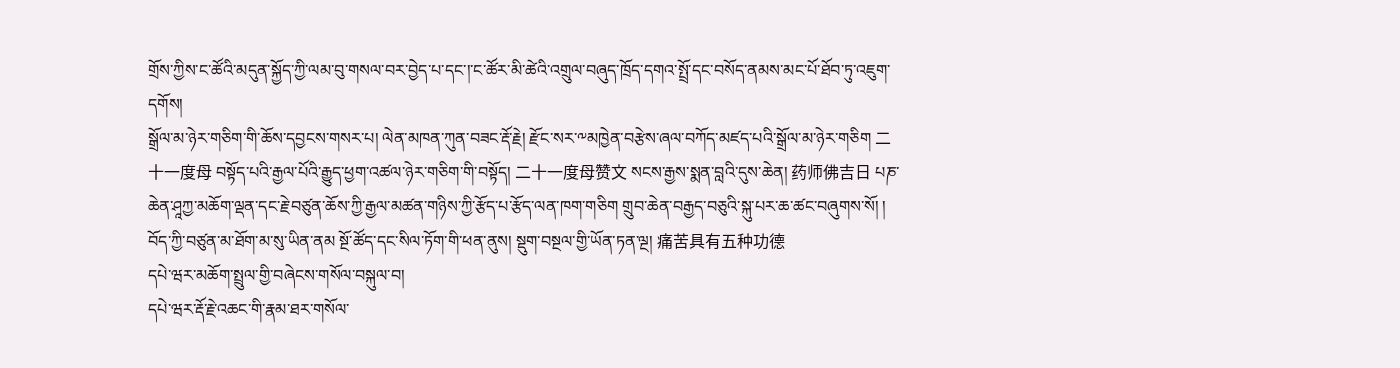གྲོས་ཀྱིས་ང་ཚོའི་མདུན་སྐྱོད་ཀྱི་ལམ་བུ་གསལ་བར་བྱེད་པ་དང་།་ང་ཚོར་མི་ཚེའི་འགྲུལ་བཞུད་ཁྲོད་དགའ་སྤྲོ་དང་བསོད་ནམས་མང་པོ་ཐོབ་ཏུ་འཇུག་དགོས།
སྒྲོལ་མ་ཉེར་གཅིག་གི་ཆོས་དབྱངས་གསར་པ། ལེན་མཁན་ཀུན་བཟང་རྡོ་རྗེ། རྫོང་སར་༸མཁྱེན་བརྩེས་ཞལ་བཀོད་མཛད་པའི་སྒྲོལ་མ་ཉེར་གཅིག 二十一度母 བསྟོད་པའི་རྒྱལ་པོའི་རྒྱུད་ཕྱག་འཚལ་ཉེར་གཅིག་གི་བསྟོད། 二十一度母赞文 སངས་རྒྱས་སྨན་བླའི་དུས་ཆེན། 药师佛吉日 པཎ་ཆེན་ཤཱཀྱ་མཆོག་ལྡན་དང་རྗེ་བཙུན་ཆོས་ཀྱི་རྒྱལ་མཚན་གཉིས་ཀྱི་རྩོད་པ་རྩོད་ལན་ཁག་གཅིག གྲུབ་ཆེན་བརྒྱད་བཅུའི་སྐུ་པར་ཆ་ཚང་བཞུགས་སོ། ། བོད་ཀྱི་བཙུན་མ་ཐོག་མ་སུ་ཡིན་ནམ སྔོ་ཚོད་དང་སིལ་ཏོག་གི་ཕན་ནུས། སྡུག་བསྔལ་གྱི་ཡོན་ཏན་ལྔ། 痛苦具有五种功德
དཔེ་ཝར་མཆོག་སྤྲུལ་གྱི་བཞེངས་གསོལ་བསྐུལ་བ།
དཔེ་ཝར་རྡོ་རྗེ་འཆང་གི་རྣམ་ཐར་གསོལ་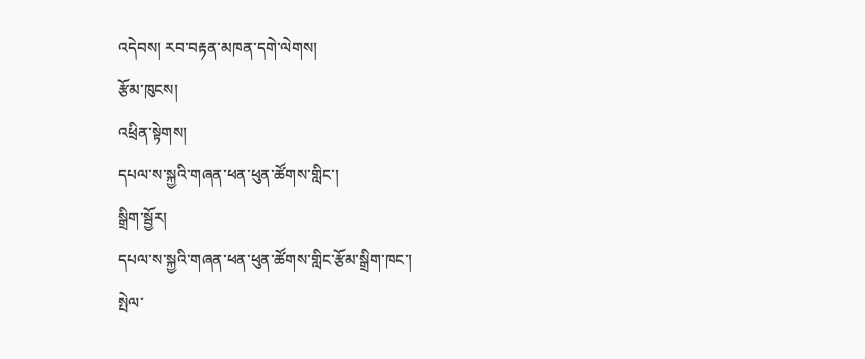འདེབས། རབ་བརྟན་མཁན་དགེ་ལེགས།
རྩོམ་ཁུངས།
འཕྲིན་སྟེགས།
དཔལ་ས་སྐྱའི་གཞན་ཕན་ཕུན་ཚོགས་གླིང་།
སྒྲིག་སྦྱོར།
དཔལ་ས་སྐྱའི་གཞན་ཕན་ཕུན་ཚོགས་གླིང་རྩོམ་སྒྲིག་ཁང་།
སྤེལ་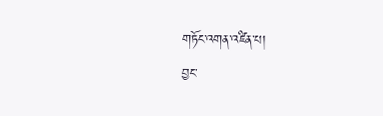གཏོང་འགན་འཛིན་པ།
བྱང་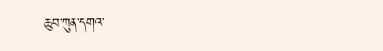ཆུབ་ཀུན་དགའ་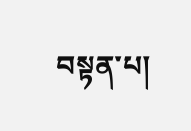བསྟན་པ།